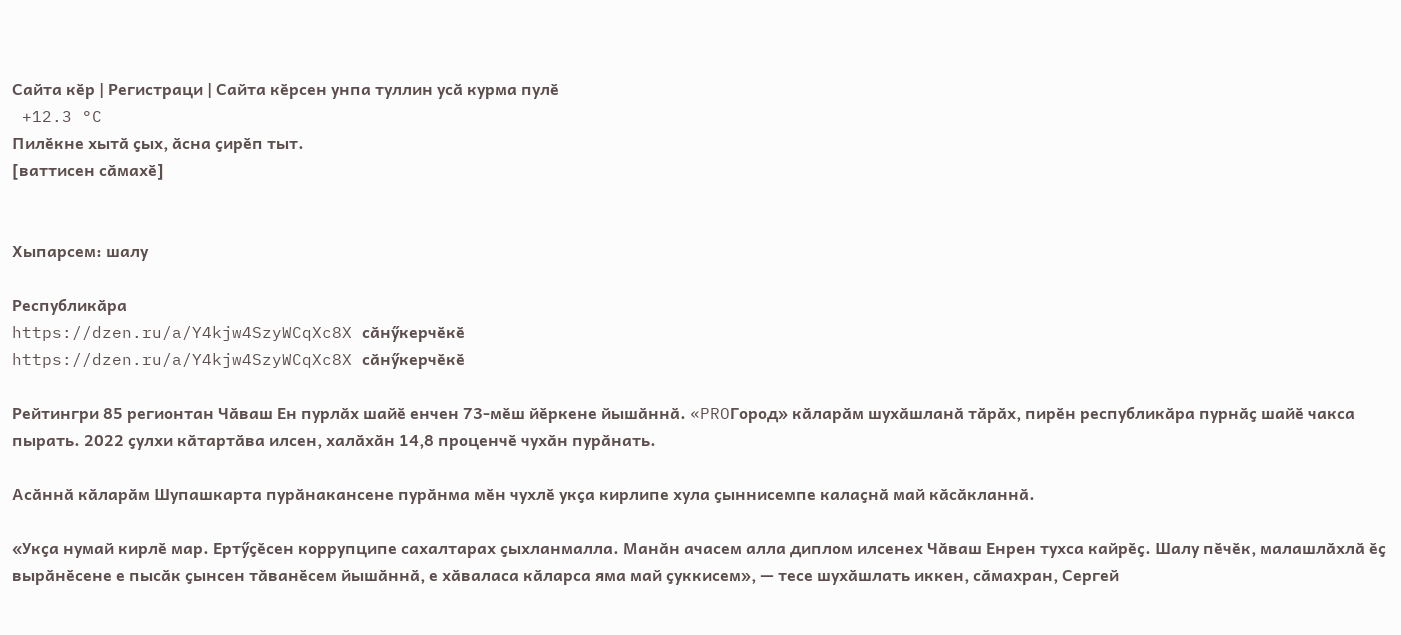Сайта кӗр | Регистраци | Сайта кӗрсен унпа туллин усӑ курма пулӗ
 +12.3 °C
Пилӗкне хытӑ ҫых, ӑсна ҫирӗп тыт.
[ваттисен сӑмахӗ]


Хыпарсем: шалу

Республикӑра
https://dzen.ru/a/Y4kjw4SzyWCqXc8X сӑнӳкерчӗкӗ
https://dzen.ru/a/Y4kjw4SzyWCqXc8X сӑнӳкерчӗкӗ

Рейтингри 85 регионтан Чӑваш Ен пурлӑх шайӗ енчен 73-мӗш йӗркене йышӑннӑ. «PROГород» кӑларӑм шухӑшланӑ тӑрӑх, пирӗн республикӑра пурнӑҫ шайӗ чакса пырать. 2022 ҫулхи кӑтартӑва илсен, халӑхӑн 14,8 проценчӗ чухӑн пурӑнать.

Асӑннӑ кӑларӑм Шупашкарта пурӑнакансене пурӑнма мӗн чухлӗ укҫа кирлипе хула ҫыннисемпе калаҫнӑ май кӑсӑкланнӑ.

«Укҫа нумай кирлӗ мар. Ертӳҫӗсен коррупципе сахалтарах ҫыхланмалла. Манӑн ачасем алла диплом илсенех Чӑваш Енрен тухса кайрӗҫ. Шалу пӗчӗк, малашлӑхлӑ ӗҫ вырӑнӗсене е пысӑк ҫынсен тӑванӗсем йышӑннӑ, е хӑваласа кӑларса яма май ҫуккисем», — тесе шухӑшлать иккен, сӑмахран, Сергей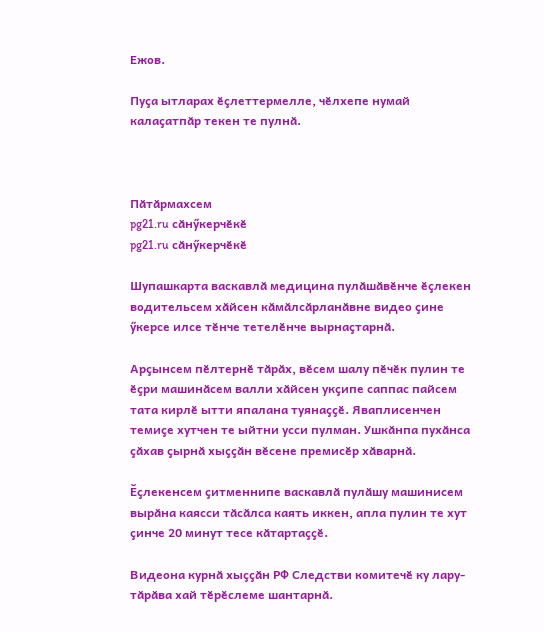Ежов.

Пуҫа ытларах ӗҫлеттермелле, чӗлхепе нумай калаҫатпӑр текен те пулнӑ.



Пӑтӑрмахсем
pg21.ru сӑнӳкерчӗкӗ
pg21.ru сӑнӳкерчӗкӗ

Шупашкарта васкавлӑ медицина пулӑшӑвӗнче ӗҫлекен водительсем хӑйсен кӑмӑлсӑрланӑвне видео ҫине ӳкерсе илсе тӗнче тетелӗнче вырнаҫтарнӑ.

Арҫынсем пӗлтернӗ тӑрӑх, вӗсем шалу пӗчӗк пулин те ӗҫри машинӑсем валли хӑйсен укҫипе саппас пайсем тата кирлӗ ытти япалана туянаҫҫӗ. Яваплисенчен темиҫе хутчен те ыйтни усси пулман. Ушкӑнпа пухӑнса ҫӑхав ҫырнӑ хыҫҫӑн вӗсене премисӗр хӑварнӑ.

Ӗҫлекенсем ҫитменнипе васкавлӑ пулӑшу машинисем вырӑна каясси тӑсӑлса каять иккен, апла пулин те хут ҫинче 20 минут тесе кӑтартаҫҫӗ.

Видеона курнӑ хыҫҫӑн РФ Следстви комитечӗ ку лару-тӑрӑва хай тӗрӗслеме шантарнӑ.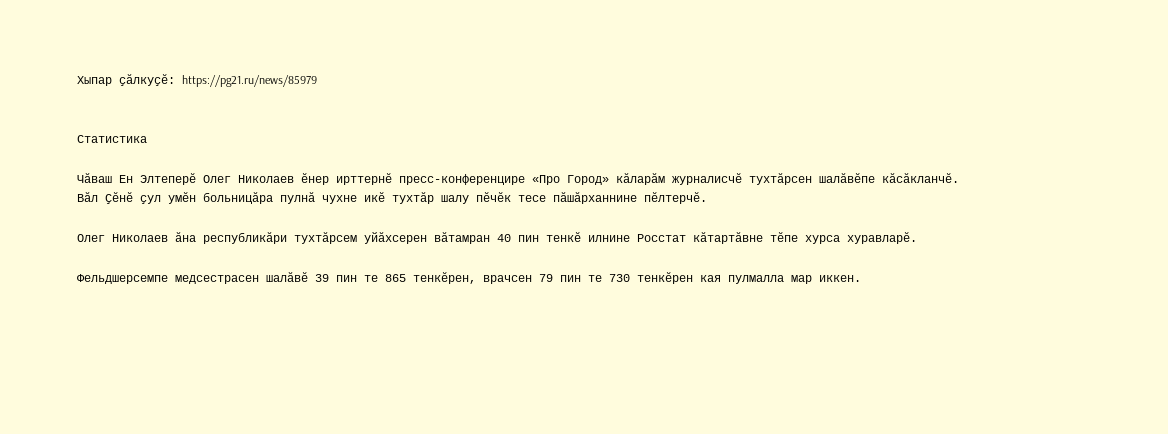Хыпар ҫӑлкуҫӗ: https://pg21.ru/news/85979


Статистика

Чӑваш Ен Элтеперӗ Олег Николаев ӗнер ирттернӗ пресс-конференцире «Про Город» кӑларӑм журналисчӗ тухтӑрсен шалӑвӗпе кӑсӑкланчӗ. Вӑл Ҫӗнӗ ҫул умӗн больницӑра пулнӑ чухне икӗ тухтӑр шалу пӗчӗк тесе пӑшӑрханнине пӗлтерчӗ.

Олег Николаев ӑна республикӑри тухтӑрсем уйӑхсерен вӑтамран 40 пин тенкӗ илнине Росстат кӑтартӑвне тӗпе хурса хуравларӗ.

Фельдшерсемпе медсестрасен шалӑвӗ 39 пин те 865 тенкӗрен, врачсен 79 пин те 730 тенкӗрен кая пулмалла мар иккен.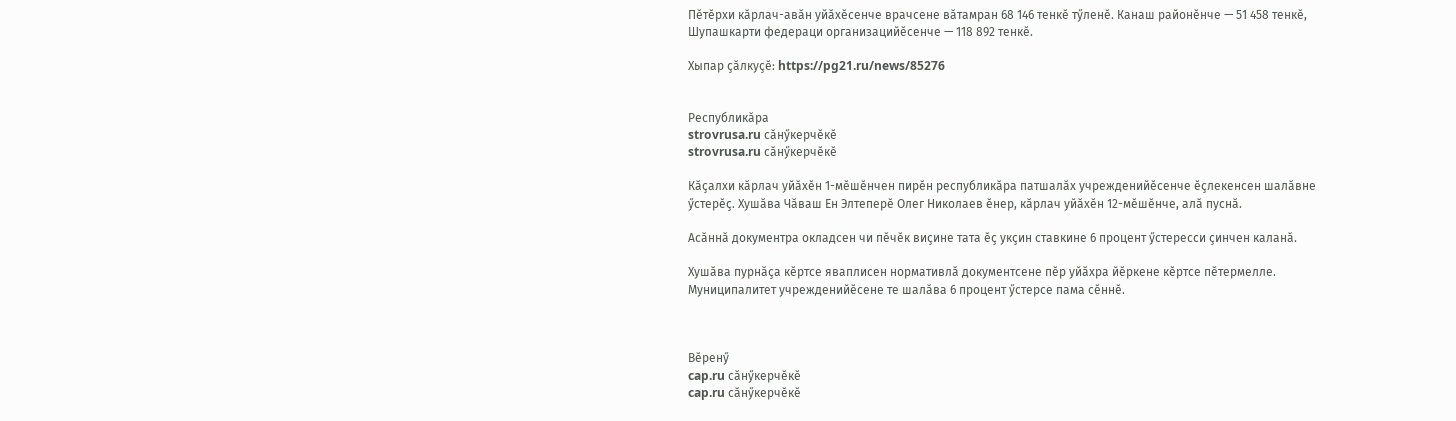Пӗтӗрхи кӑрлач-авӑн уйӑхӗсенче врачсене вӑтамран 68 146 тенкӗ тӳленӗ. Канаш районӗнче — 51 458 тенкӗ, Шупашкарти федераци организацийӗсенче — 118 892 тенкӗ.

Хыпар ҫӑлкуҫӗ: https://pg21.ru/news/85276


Республикӑра
strovrusa.ru сӑнӳкерчӗкӗ
strovrusa.ru сӑнӳкерчӗкӗ

Кӑҫалхи кӑрлач уйӑхӗн 1-мӗшӗнчен пирӗн республикӑра патшалӑх учрежденийӗсенче ӗҫлекенсен шалӑвне ӳстерӗҫ. Хушӑва Чӑваш Ен Элтеперӗ Олег Николаев ӗнер, кӑрлач уйӑхӗн 12-мӗшӗнче, алӑ пуснӑ.

Асӑннӑ документра окладсен чи пӗчӗк виҫине тата ӗҫ укҫин ставкине 6 процент ӳстересси ҫинчен каланӑ.

Хушӑва пурнӑҫа кӗртсе яваплисен нормативлӑ документсене пӗр уйӑхра йӗркене кӗртсе пӗтермелле. Муниципалитет учрежденийӗсене те шалӑва 6 процент ӳстерсе пама сӗннӗ.



Вӗренӳ
cap.ru сӑнӳкерчӗкӗ
cap.ru сӑнӳкерчӗкӗ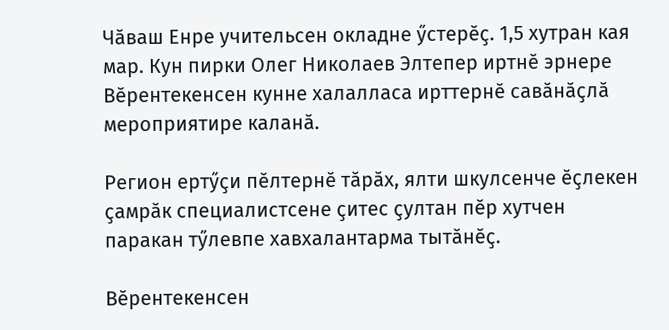Чӑваш Енре учительсен окладне ӳстерӗҫ. 1,5 хутран кая мар. Кун пирки Олег Николаев Элтепер иртнӗ эрнере Вӗрентекенсен кунне халалласа ирттернӗ савӑнӑҫлӑ мероприятире каланӑ.

Регион ертӳҫи пӗлтернӗ тӑрӑх, ялти шкулсенче ӗҫлекен ҫамрӑк специалистсене ҫитес ҫултан пӗр хутчен паракан тӳлевпе хавхалантарма тытӑнӗҫ.

Вӗрентекенсен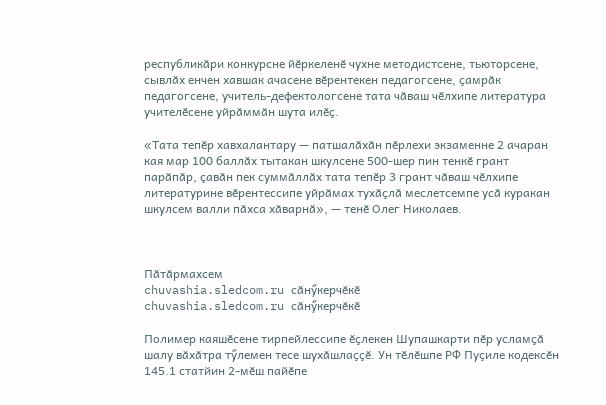республикӑри конкурсне йӗркеленӗ чухне методистсене, тьюторсене, сывлӑх енчен хавшак ачасене вӗрентекен педагогсене, ҫамрӑк педагогсене, учитель-дефектологсене тата чӑваш чӗлхипе литература учителӗсене уйрӑммӑн шута илӗҫ.

«Тата тепӗр хавхалантару — патшалӑхӑн пӗрлехи экзаменне 2 ачаран кая мар 100 баллӑх тытакан шкулсене 500-шер пин тенкӗ грант парӑпӑр, ҫавӑн пек суммӑллӑх тата тепӗр 3 грант чӑваш чӗлхипе литературине вӗрентессипе уйрӑмах тухӑҫлӑ меслетсемпе усӑ куракан шкулсем валли пӑхса хӑварнӑ», — тенӗ Олег Николаев.



Пӑтӑрмахсем
chuvashia.sledcom.ru сӑнӳкерчӗкӗ
chuvashia.sledcom.ru сӑнӳкерчӗкӗ

Полимер каяшӗсене тирпейлессипе ӗҫлекен Шупашкарти пӗр усламҫӑ шалу вӑхӑтра тӳлемен тесе шухӑшлаҫҫӗ. Ун тӗлӗшпе РФ Пуҫиле кодексӗн 145.1 статйин 2-мӗш пайӗпе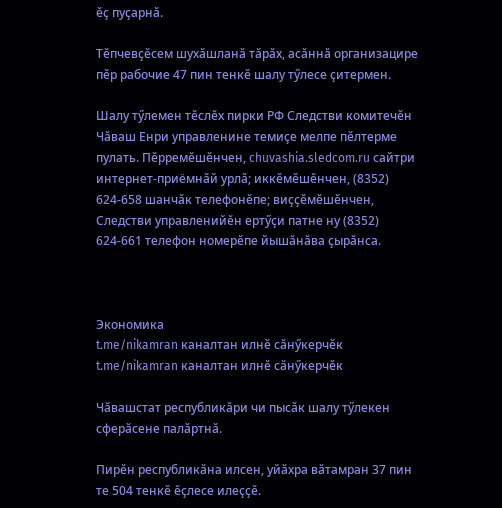ӗҫ пуҫарнӑ.

Тӗпчевҫӗсем шухӑшланӑ тӑрӑх, асӑннӑ организацире пӗр рабочие 47 пин тенкӗ шалу тӳлесе ҫитермен.

Шалу тӳлемен тӗслӗх пирки РФ Следстви комитечӗн Чӑваш Енри управленине темиҫе мелпе пӗлтерме пулать. Пӗрремӗшӗнчен, chuvashia.sledcom.ru сайтри интернет-приёмнӑй урлӑ; иккӗмӗшӗнчен, (8352) 624-658 шанчӑк телефонӗпе; виҫҫӗмӗшӗнчен, Следстви управленийӗн ертӳҫи патне ну (8352) 624-661 телефон номерӗпе йышӑнӑва ҫырӑнса.



Экономика
t.me/nikamran каналтан илнӗ сӑнӳкерчӗк
t.me/nikamran каналтан илнӗ сӑнӳкерчӗк

Чӑвашстат республикӑри чи пысӑк шалу тӳлекен сферӑсене палӑртнӑ.

Пирӗн республикӑна илсен, уйӑхра вӑтамран 37 пин те 504 тенкӗ ӗҫлесе илеҫҫӗ.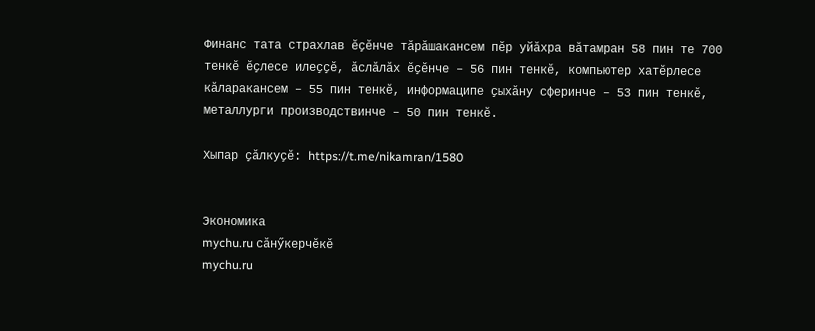Финанс тата страхлав ӗҫӗнче тӑрӑшакансем пӗр уйӑхра вӑтамран 58 пин те 700 тенкӗ ӗҫлесе илеҫҫӗ, ӑслӑлӑх ӗҫӗнче – 56 пин тенкӗ, компьютер хатӗрлесе кӑларакансем – 55 пин тенкӗ, информаципе ҫыхӑну сферинче – 53 пин тенкӗ, металлурги производствинче – 50 пин тенкӗ.

Хыпар ҫӑлкуҫӗ: https://t.me/nikamran/1580


Экономика
mychu.ru сӑнӳкерчӗкӗ
mychu.ru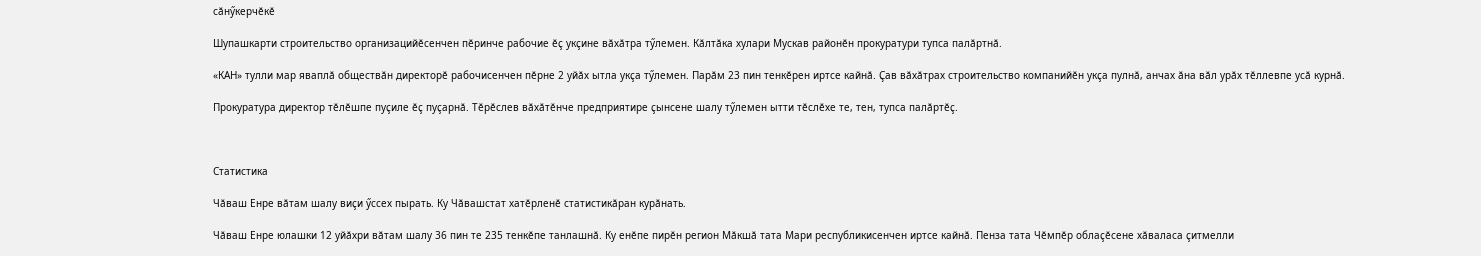сӑнӳкерчӗкӗ

Шупашкарти строительство организацийӗсенчен пӗринче рабочие ӗҫ укҫине вӑхӑтра тӳлемен. Кӑлтӑка хулари Мускав районӗн прокуратури тупса палӑртнӑ.

«КАН» тулли мар яваплӑ обществӑн директорӗ рабочисенчен пӗрне 2 уйӑх ытла укҫа тӳлемен. Парӑм 23 пин тенкӗрен иртсе кайнӑ. Ҫав вӑхӑтрах строительство компанийӗн укҫа пулнӑ, анчах ӑна вӑл урӑх тӗллевпе усӑ курнӑ.

Прокуратура директор тӗлӗшпе пуҫиле ӗҫ пуҫарнӑ. Тӗрӗслев вӑхӑтӗнче предприятире ҫынсене шалу тӳлемен ытти тӗслӗхе те, тен, тупса палӑртӗҫ.



Статистика

Чӑваш Енре вӑтам шалу виҫи ӳссех пырать. Ку Чӑвашстат хатӗрленӗ статистикӑран курӑнать.

Чӑваш Енре юлашки 12 уйӑхри вӑтам шалу 36 пин те 235 тенкӗпе танлашнӑ. Ку енӗпе пирӗн регион Мӑкшӑ тата Мари республикисенчен иртсе кайнӑ. Пенза тата Чӗмпӗр облаҫӗсене хӑваласа ҫитмелли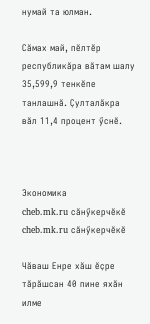нумай та юлман.

Сӑмах май, пӗлтӗр республикӑра вӑтам шалу 35,599,9 тенкӗпе танлашнӑ. Ҫулталӑкра вӑл 11,4 процент ӳснӗ.



Экономика
cheb.mk.ru сӑнӳкерчӗкӗ
cheb.mk.ru сӑнӳкерчӗкӗ

Чӑваш Енре хӑш ӗҫре тӑрӑшсан 40 пине яхӑн илме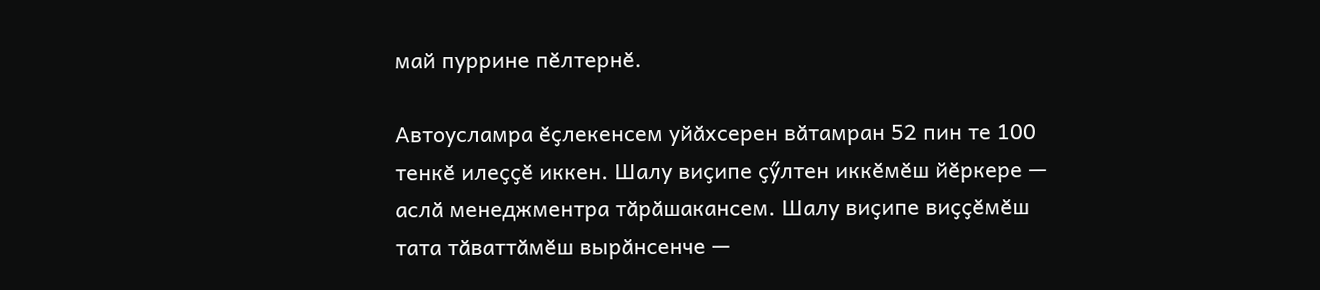май пуррине пӗлтернӗ.

Автоусламра ӗҫлекенсем уйӑхсерен вӑтамран 52 пин те 100 тенкӗ илеҫҫӗ иккен. Шалу виҫипе ҫӳлтен иккӗмӗш йӗркере — аслӑ менеджментра тӑрӑшакансем. Шалу виҫипе виҫҫӗмӗш тата тӑваттӑмӗш вырӑнсенче —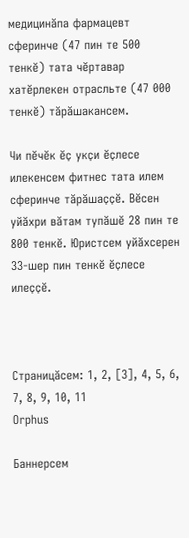медицинӑпа фармацевт сферинче (47 пин те 500 тенкӗ) тата чӗртавар хатӗрлекен отрасльте (47 000 тенкӗ) тӑрӑшакансем.

Чи пӗчӗк ӗҫ укҫи ӗҫлесе илекенсем фитнес тата илем сферинче тӑрӑшаҫҫӗ. Вӗсен уйӑхри вӑтам тупӑшӗ 28 пин те 800 тенкӗ. Юристсем уйӑхсерен 33-шер пин тенкӗ ӗҫлесе илеҫҫӗ.



Страницӑсем: 1, 2, [3], 4, 5, 6, 7, 8, 9, 10, 11
Orphus

Баннерсем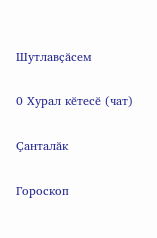Шутлавҫӑсем

0 Хурал кӗтесӗ (чат)

Ҫанталӑк

Гороскоп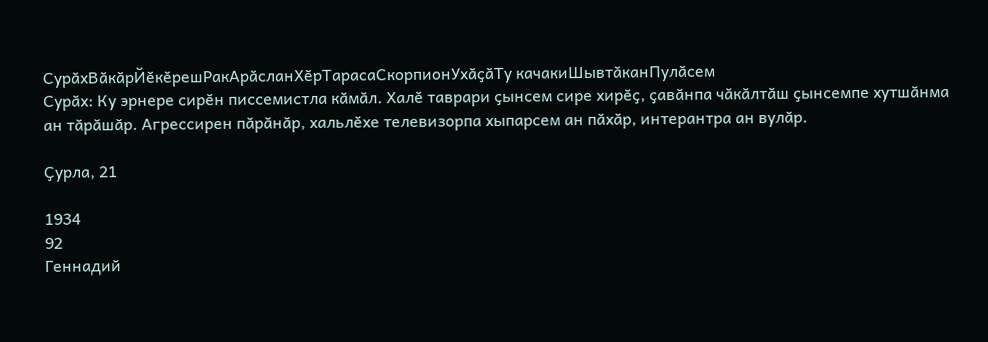СурӑхВӑкӑрЙӗкӗрешРакАрӑсланХӗрТарасаСкорпионУхӑҫӑТу качакиШывтӑканПулӑсем
Сурӑх: Ку эрнере сирӗн писсемистла кӑмӑл. Халӗ таврари ҫынсем сире хирӗҫ, ҫавӑнпа чӑкӑлтӑш ҫынсемпе хутшӑнма ан тӑрӑшӑр. Агрессирен пӑрӑнӑр, хальлӗхе телевизорпа хыпарсем ан пӑхӑр, интерантра ан вулӑр.

Ҫурла, 21

1934
92
Геннадий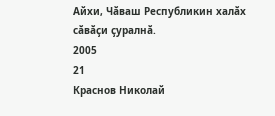Айхи, Чӑваш Республикин халӑх сӑвӑҫи ҫуралнӑ.
2005
21
Краснов Николай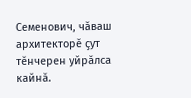Семенович, чӑваш архитекторӗ ҫут тӗнчерен уйрӑлса кайнӑ.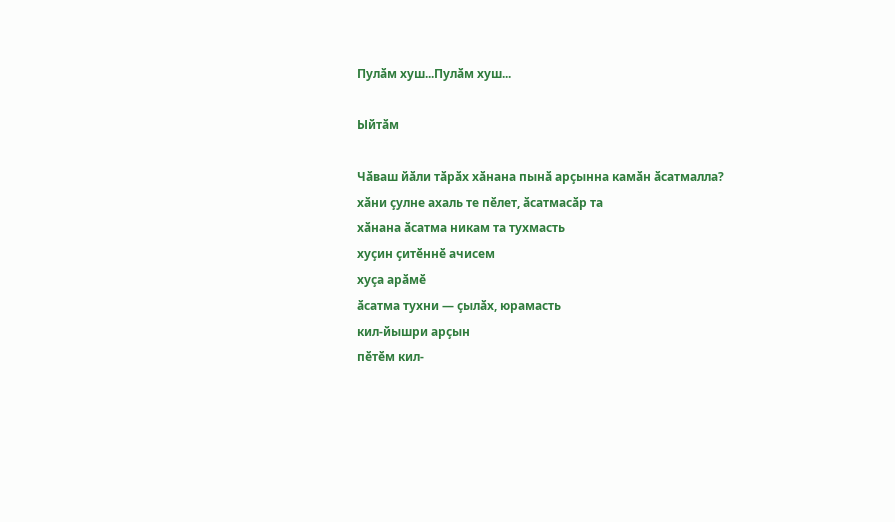Пулӑм хуш...Пулӑм хуш...

Ыйтӑм

Чӑваш йӑли тӑрӑх хӑнана пынӑ арҫынна камӑн ӑсатмалла?
хӑни ҫулне ахаль те пӗлет, ӑсатмасӑр та
хӑнана ӑсатма никам та тухмасть
хуҫин ҫитӗннӗ ачисем
хуҫа арӑмӗ
ӑсатма тухни — ҫылӑх, юрамасть
кил-йышри арҫын
пӗтӗм кил-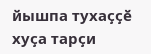йышпа тухаҫҫӗ
хуҫа тарҫи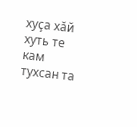хуҫа хӑй
хуть те кам тухсан та